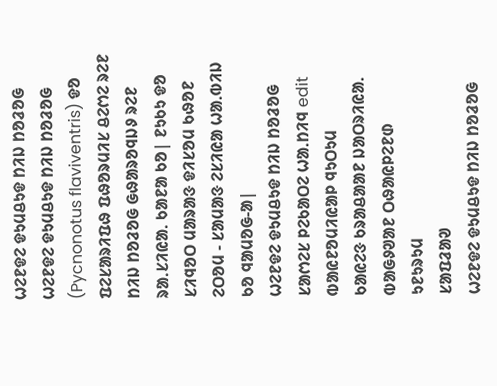ᱦᱮᱱᱫᱮ ᱫᱩᱢᱪᱩᱫ ᱴᱤᱡ ᱴᱚᱲᱚᱜ
ᱦᱮᱱᱫᱮ ᱫᱩᱢᱪᱩᱫ ᱴᱤᱡ ᱴᱚᱲᱚᱜ (Pycnonotus flaviventris) ᱫᱚ ᱯᱮᱥᱟᱨᱤᱯᱷ ᱯᱷᱚᱨᱢᱤᱥ ᱪᱮᱬᱮ ᱨᱮᱱ ᱴᱤᱡ ᱴᱚᱲᱚᱜ ᱜᱷᱟᱨᱚᱧᱡᱽ ᱨᱮᱱ ᱨᱟᱹᱥᱤᱭᱟᱹ ᱠᱟᱱᱟ ᱠᱚ| ᱱᱩᱠᱩ ᱫᱚ ᱥᱤᱧᱚᱛ ᱢᱟᱨᱟᱝ ᱫᱤᱥᱚᱢ ᱠᱷᱚᱱ ᱮᱛᱚᱢ - ᱥᱟᱢᱟᱝ ᱮᱥᱤᱭᱟ ᱦᱟᱹᱵᱤᱡ ᱠᱚ ᱧᱟᱢᱚᱜ-ᱟ|
ᱦᱮᱱᱫᱮ ᱫᱩᱢᱪᱩᱫ ᱴᱤᱡ ᱴᱚᱲᱚᱜ
ᱥᱟᱬᱮᱥ ᱞᱮᱠᱟᱛᱮ ᱦᱟᱹᱴᱤᱧ edit
ᱵᱟᱭᱱᱚᱢᱤᱭᱟᱞ ᱧᱩᱛᱩᱢ
ᱠᱟᱭᱮᱝ ᱠᱨᱟᱪᱟᱟᱱ ᱡᱟᱛᱨᱤᱭᱟᱹ ᱵᱟᱜᱽᱣᱟᱱ ᱛᱷᱟᱭᱞᱮᱱᱰ
ᱩᱱᱩᱨᱩᱢ
ᱥᱟᱯᱲᱟᱣ
ᱦᱮᱱᱫᱮ ᱫᱩᱢᱪᱩᱫ ᱴᱤᱡ ᱴᱚᱲᱚᱜ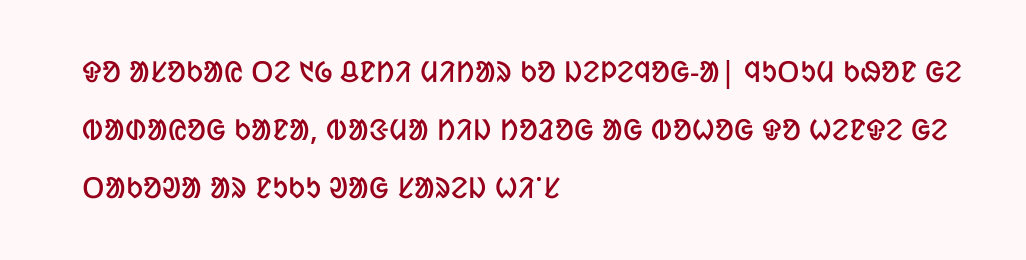ᱫᱚ ᱟᱥᱚᱠᱟᱭ ᱛᱮ ᱑᱙ ᱪᱱᱴᱤ ᱢᱤᱴᱟᱨ ᱠᱚ ᱡᱮᱞᱮᱧᱚᱜ-ᱟ| ᱧᱩᱛᱩᱢ ᱠᱷᱚᱱ ᱜᱮ ᱵᱟᱰᱟᱭᱚᱜ ᱠᱟᱱᱟ, ᱵᱟᱝᱢᱟ ᱴᱤᱡ ᱴᱚᱲᱚᱜ ᱟᱜ ᱵᱚᱦᱚᱜ ᱫᱚ ᱦᱮᱱᱫᱮ ᱜᱮ ᱛᱟᱠᱚᱣᱟ ᱟᱨ ᱱᱩᱠᱩ ᱣᱟᱜ ᱥᱟᱨᱮᱡ ᱦᱤᱸᱥ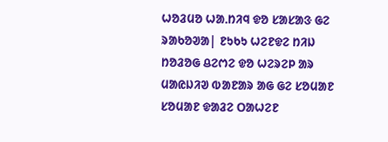ᱦᱚᱲᱢᱚ ᱦᱟᱹᱴᱤᱧ ᱫᱚ ᱥᱟᱥᱟᱝ ᱜᱮ ᱨᱟᱠᱚᱣᱟ| ᱱᱩᱠᱩ ᱦᱮᱱᱫᱮ ᱴᱤᱡ ᱴᱚᱲᱚᱜ ᱪᱮᱬᱮ ᱫᱚ ᱦᱮᱨᱮᱞ ᱟᱨ ᱢᱟᱭᱡᱤᱣ ᱵᱟᱱᱟᱨ ᱟᱜ ᱜᱮ ᱥᱚᱢᱟᱱ ᱥᱚᱢᱟᱱ ᱫᱟᱲᱮ ᱛᱟᱦᱮᱱ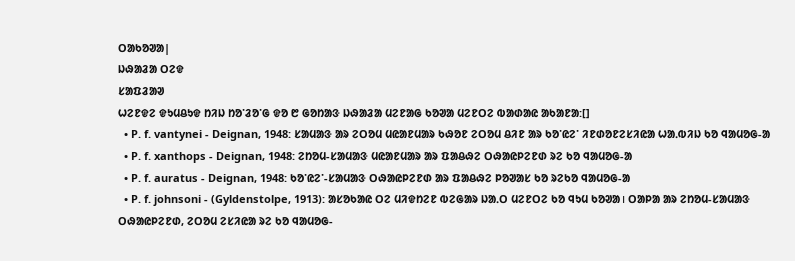ᱛᱟᱠᱚᱣᱟ|
ᱡᱷᱟᱲᱟ ᱛᱮᱫ
ᱥᱟᱯᱲᱟᱣ
ᱦᱮᱱᱫᱮ ᱫᱩᱢᱪᱩᱫ ᱴᱤᱡ ᱴᱚᱸᱲᱚᱸᱜ ᱫᱚ ᱘ ᱜᱚᱴᱟᱝ ᱡᱷᱟᱲᱟ ᱢᱮᱱᱟᱜ ᱠᱚᱣᱟ ᱢᱮᱱᱛᱮ ᱵᱟᱰᱟᱭ ᱟᱠᱟᱱᱟ:[]
  • P. f. vantynei - Deignan, 1948: ᱥᱟᱢᱟᱝ ᱟᱨ ᱮᱛᱚᱢ ᱢᱭᱟᱱᱢᱟᱨ ᱠᱷᱚᱱ ᱮᱛᱚᱢ ᱪᱤᱱ ᱟᱨ ᱠᱚᱸᱭᱮᱸ ᱤᱱᱰᱚᱱᱮᱥᱤᱭᱟ ᱦᱟᱹᱵᱤᱡ ᱠᱚ ᱧᱟᱢᱚᱜ-ᱟ
  • P. f. xanthops - Deignan, 1948: ᱮᱴᱚᱢ-ᱥᱟᱢᱟᱝ ᱢᱭᱟᱱᱢᱟᱨ ᱟᱨ ᱯᱟᱪᱷᱮ ᱛᱷᱟᱭᱞᱮᱱᱰ ᱨᱮ ᱠᱚ ᱧᱟᱢᱚᱜ-ᱟ
  • P. f. auratus - Deignan, 1948: ᱠᱚᱸᱭᱮᱸ-ᱥᱟᱢᱟᱝ ᱛᱷᱟᱭᱞᱮᱱᱰ ᱟᱨ ᱯᱟᱪᱷᱮ ᱞᱚᱣᱟᱥ ᱠᱚ ᱨᱮᱠᱚ ᱧᱟᱢᱚᱜ-ᱟ
  • P. f. johnsoni - (Gyldenstolpe, 1913): ᱟᱥᱚᱠᱟᱭ ᱛᱮ ᱢᱤᱫᱴᱮᱱ ᱵᱮᱜᱟᱨ ᱡᱟᱹᱛ ᱢᱮᱱᱛᱮ ᱠᱚ ᱧᱩᱢ ᱠᱚᱣᱟ। ᱛᱟᱞᱟ ᱟᱨ ᱮᱴᱚᱢ-ᱥᱟᱢᱟᱝ ᱛᱷᱟᱭᱞᱮᱱᱰ, ᱮᱛᱚᱢ ᱮᱥᱤᱭᱟ ᱨᱮ ᱠᱚ ᱧᱟᱢᱚᱜ-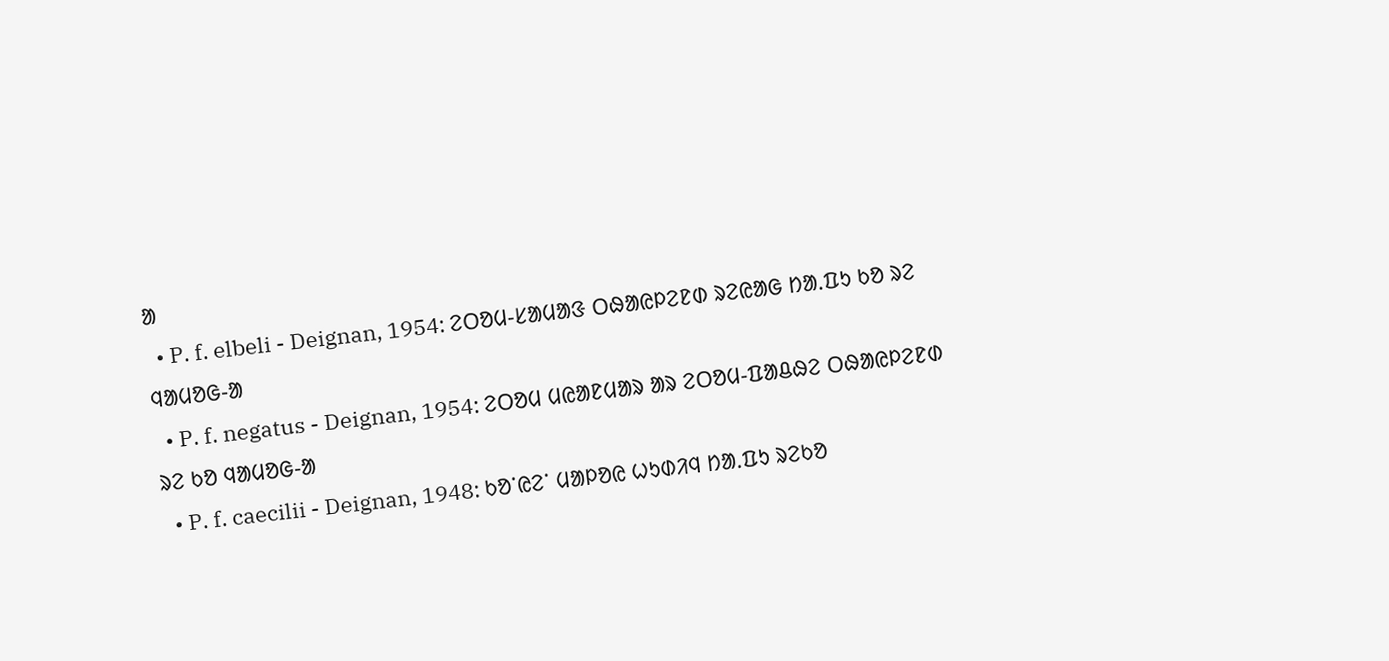ᱟ
  • P. f. elbeli - Deignan, 1954: ᱮᱛᱚᱢ-ᱥᱟᱢᱟᱝ ᱛᱷᱟᱭᱞᱮᱱᱰ ᱨᱮᱭᱟᱜ ᱴᱟᱹᱯᱩ ᱠᱚ ᱨᱮ ᱧᱟᱢᱚᱜ-ᱟ
  • P. f. negatus - Deignan, 1954: ᱮᱛᱚᱢ ᱢᱭᱟᱱᱢᱟᱨ ᱟᱨ ᱮᱛᱚᱢ-ᱯᱟᱪᱷᱮ ᱛᱷᱟᱭᱞᱮᱱᱰ ᱨᱮ ᱠᱚ ᱧᱟᱢᱚᱜ-ᱟ
  • P. f. caecilii - Deignan, 1948: ᱠᱚᱸᱭᱮᱸ ᱢᱟᱞᱚᱭ ᱦᱩᱰᱤᱧ ᱴᱟᱹᱯᱩ ᱨᱮᱠᱚ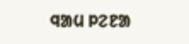ᱧᱟᱢ ᱞᱮᱱᱟ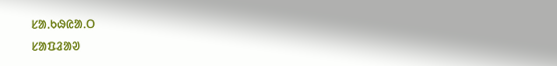ᱥᱟᱹᱠᱷᱭᱟᱹᱛ
ᱥᱟᱯᱲᱟᱣ